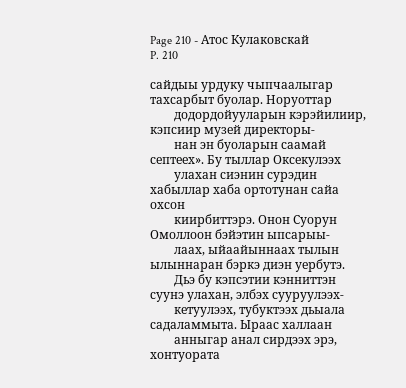Page 210 - Атос Кулаковскай
P. 210

сайдыы урдуку чыпчаалыгар тахсарбыт буолар. Норуоттар
        додордойууларын кэрэйилиир, кэпсиир музей директоры-
        нан эн буоларын саамай септеех». Бу тыллар Оксекулээх
        улахан сиэнин сурэдин хабыллар хаба ортотунан сайа охсон
        киирбиттэрэ. Онон Суорун Омоллоон бэйэтин ыпсарыы-
        лаах, ыйаайыннаах тылын ылыннаран бэркэ диэн уербутэ.
        Дьэ бу кэпсэтии кэнниттэн суунэ улахан, элбэх сууруулээх-
        кетуулээх, тубуктээх дьыала садаламмыта. Ыраас халлаан
        анныгар анал сирдээх эрэ, хонтуората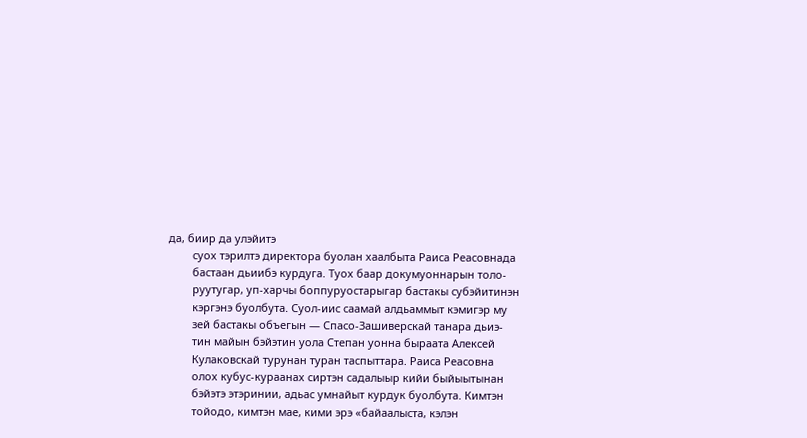да, биир да улэйитэ
        суох тэрилтэ директора буолан хаалбыта Раиса Реасовнада
        бастаан дьиибэ курдуга. Туох баар докумуоннарын толо-
        руутугар, уп-харчы боппуруостарыгар бастакы субэйитинэн
        кэргэнэ буолбута. Суол-иис саамай алдьаммыт кэмигэр му
        зей бастакы объегын — Спасо-Зашиверскай танара дьиэ-
        тин майын бэйэтин уола Степан уонна быраата Алексей
        Кулаковскай турунан туран таспыттара. Раиса Реасовна
        олох кубус-кураанах сиртэн садалыыр кийи быйыытынан
        бэйэтэ этэринии, адьас умнайыт курдук буолбута. Кимтэн
        тойодо, кимтэн мае, кими эрэ «байаалыста, кэлэн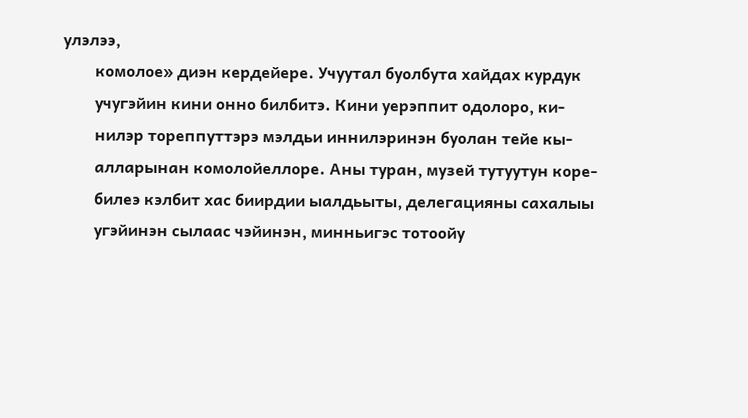улэлээ,
        комолое» диэн кердейере. Учуутал буолбута хайдах курдук
        учугэйин кини онно билбитэ. Кини уерэппит одолоро, ки-
        нилэр тореппуттэрэ мэлдьи иннилэринэн буолан тейе кы-
        алларынан комолойеллоре. Аны туран, музей тутуутун коре-
        билеэ кэлбит хас биирдии ыалдьыты, делегацияны сахалыы
        угэйинэн сылаас чэйинэн, минньигэс тотоойу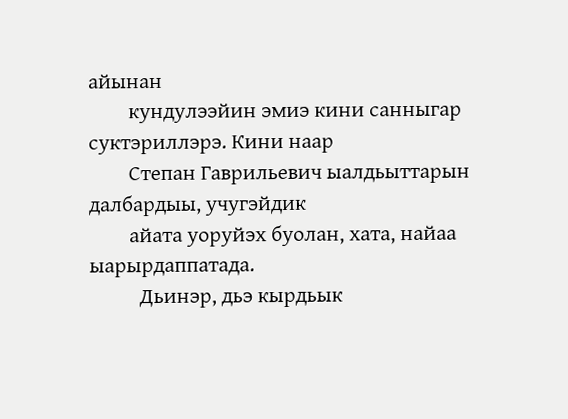айынан
        кундулээйин эмиэ кини санныгар суктэриллэрэ. Кини наар
        Степан Гаврильевич ыалдьыттарын далбардыы, учугэйдик
        айата уоруйэх буолан, хата, найаа ыарырдаппатада.
          Дьинэр, дьэ кырдьык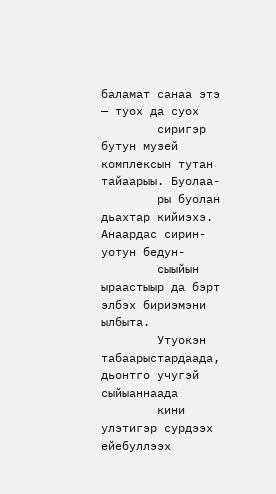баламат санаа этэ — туох да суох
        сиригэр бутун музей комплексын тутан тайаарыы. Буолаа-
        ры буолан дьахтар кийиэхэ. Анаардас сирин-уотун бедун-
        сыыйын ыраастыыр да бэрт элбэх бириэмэни ылбыта.
        Утуокэн табаарыстардаада, дьонтго учугэй сыйыаннаада
        кини улэтигэр сурдээх ейебуллээх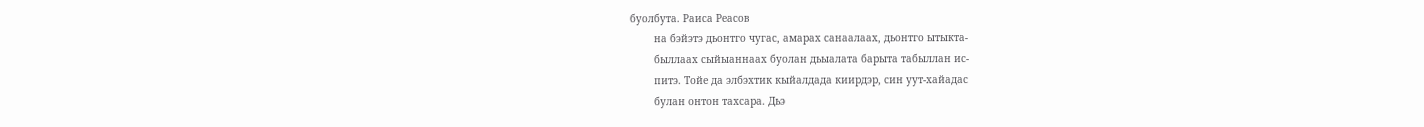буолбута. Раиса Реасов
        на бэйэтэ дьонтго чугас, амарах санаалаах, дьонтго ытыкта-
        быллаах сыйыаннаах буолан дьыалата барыта табыллан ис-
        питэ. Тойе да элбэхтик кыйалдада киирдэр, син уут-хайадас
        булан онтон тахсара. Дьэ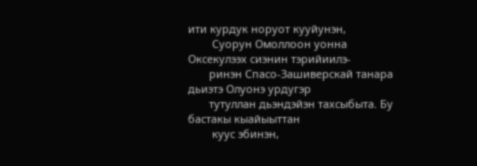ити курдук норуот кууйунэн,
        Суорун Омоллоон уонна Оксекулээх сиэнин тэрийиилэ-
       ринэн Спасо-Зашиверскай танара дьиэтэ Олуонэ урдугэр
       тутуллан дьэндэйэн тахсыбыта. Бу бастакы кыайыыттан
        куус эбинэн,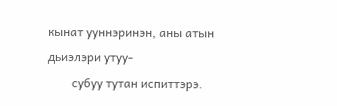кынат ууннэринэн, аны атын дьиэлэри утуу-
        субуу тутан испиттэрэ.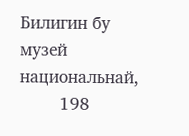Билигин бу музей национальнай,
        198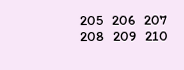205   206   207   208   209   210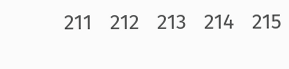211   212   213   214   215